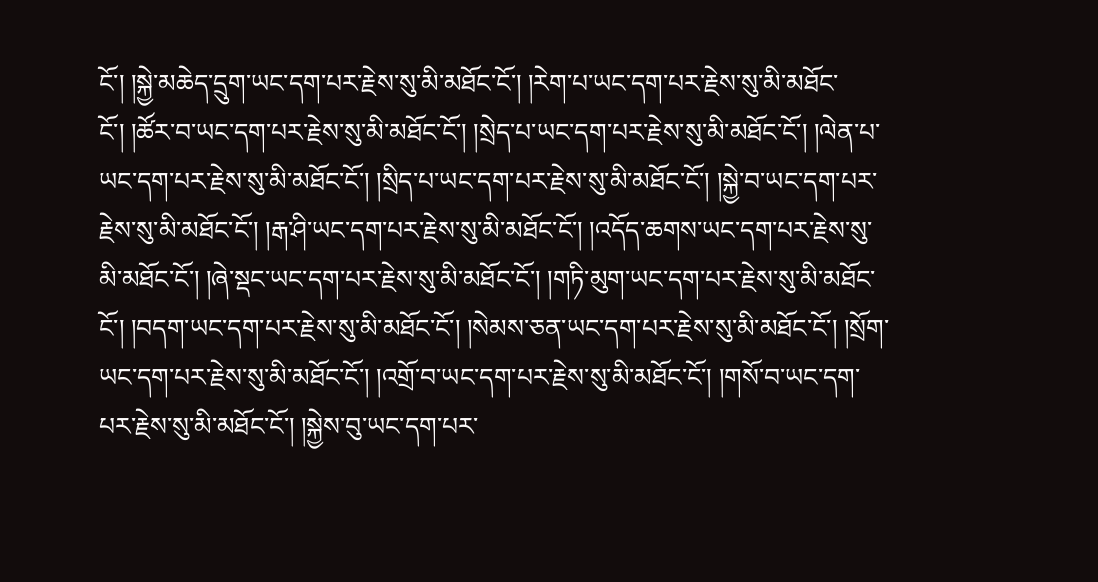ངོ་། །སྐྱེ་མཆེད་དྲུག་ཡང་དག་པར་རྗེས་སུ་མི་མཐོང་ངོ་། །རེག་པ་ཡང་དག་པར་རྗེས་སུ་མི་མཐོང་ངོ་། །ཚོར་བ་ཡང་དག་པར་རྗེས་སུ་མི་མཐོང་ངོ་། །སྲེད་པ་ཡང་དག་པར་རྗེས་སུ་མི་མཐོང་ངོ་། །ལེན་པ་ཡང་དག་པར་རྗེས་སུ་མི་མཐོང་ངོ་། །སྲིད་པ་ཡང་དག་པར་རྗེས་སུ་མི་མཐོང་ངོ་། །སྐྱེ་བ་ཡང་དག་པར་རྗེས་སུ་མི་མཐོང་ངོ་། །རྒ་ཤི་ཡང་དག་པར་རྗེས་སུ་མི་མཐོང་ངོ་། །འདོད་ཆགས་ཡང་དག་པར་རྗེས་སུ་མི་མཐོང་ངོ་། །ཞེ་སྡང་ཡང་དག་པར་རྗེས་སུ་མི་མཐོང་ངོ་། །གཏི་མུག་ཡང་དག་པར་རྗེས་སུ་མི་མཐོང་ངོ་། །བདག་ཡང་དག་པར་རྗེས་སུ་མི་མཐོང་ངོ་། །སེམས་ཅན་ཡང་དག་པར་རྗེས་སུ་མི་མཐོང་ངོ་། །སྲོག་ཡང་དག་པར་རྗེས་སུ་མི་མཐོང་ངོ་། །འགྲོ་བ་ཡང་དག་པར་རྗེས་སུ་མི་མཐོང་ངོ་། །གསོ་བ་ཡང་དག་པར་རྗེས་སུ་མི་མཐོང་ངོ་། །སྐྱེས་བུ་ཡང་དག་པར་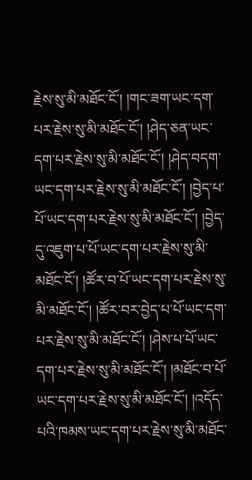རྗེས་སུ་མི་མཐོང་ངོ་། །གང་ཟག་ཡང་དག་པར་རྗེས་སུ་མི་མཐོང་ངོ་། །ཤེད་ཅན་ཡང་དག་པར་རྗེས་སུ་མི་མཐོང་ངོ་། །ཤེད་བདག་ཡང་དག་པར་རྗེས་སུ་མི་མཐོང་ངོ་། །བྱེད་པ་པོ་ཡང་དག་པར་རྗེས་སུ་མི་མཐོང་ངོ་། །བྱེད་དུ་འཇུག་པ་པོ་ཡང་དག་པར་རྗེས་སུ་མི་མཐོང་ངོ་། །ཚོར་བ་པོ་ཡང་དག་པར་རྗེས་སུ་མི་མཐོང་ངོ་། །ཚོར་བར་བྱེད་པ་པོ་ཡང་དག་པར་རྗེས་སུ་མི་མཐོང་ངོ་། །ཤེས་པ་པོ་ཡང་དག་པར་རྗེས་སུ་མི་མཐོང་ངོ་། །མཐོང་བ་པོ་ཡང་དག་པར་རྗེས་སུ་མི་མཐོང་ངོ་། །འདོད་པའི་ཁམས་ཡང་དག་པར་རྗེས་སུ་མི་མཐོང་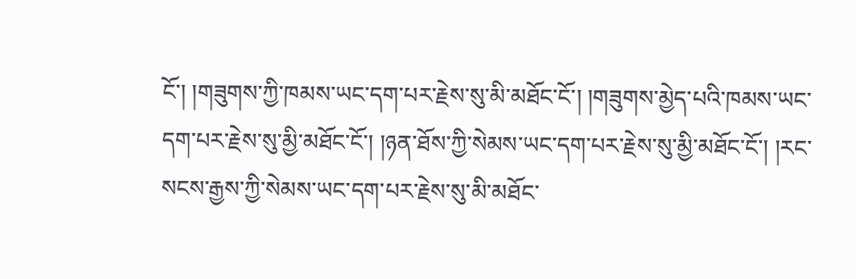ངོ་། །གཟུགས་ཀྱི་ཁམས་ཡང་དག་པར་རྗེས་སུ་མི་མཐོང་ངོ་། །གཟུགས་མྱེད་པའི་ཁམས་ཡང་དག་པར་རྗེས་སུ་མྱི་མཐོང་ངོ་། །ཉན་ཐོས་ཀྱི་སེམས་ཡང་དག་པར་རྗེས་སུ་མྱི་མཐོང་ངོ་། །རང་སངས་རྒྱས་ཀྱི་སེམས་ཡང་དག་པར་རྗེས་སུ་མི་མཐོང་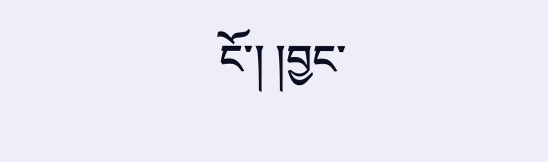ངོ་། །བྱང་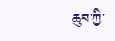ཆུབ་ཀྱི་